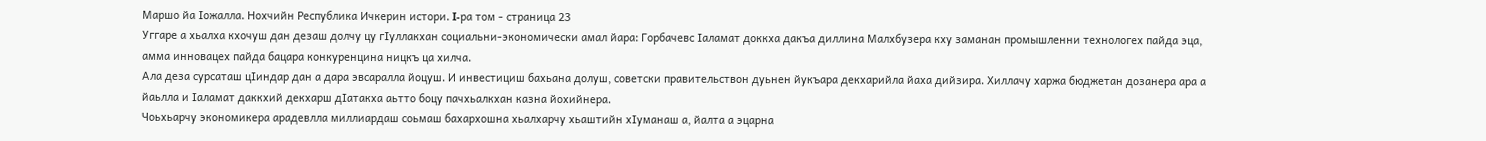Маршо йа Iожалла. Нохчийн Республика Ичкерин истори. I-ра том - страница 23
Уггаре а хьалха кхочуш дан дезаш долчу цу гIуллакхан социальни-экономически амал йара: Горбачевс Iаламат доккха дакъа диллина Малхбузера кху заманан промышленни технологех пайда эца, амма инновацех пайда бацара конкуренцина ницкъ ца хилча.
Ала деза сурсаташ цIиндар дан а дара эвсаралла йоцуш. И инвестициш бахьана долуш, советски правительствон дуьнен йукъара декхарийла йаха дийзира. Хиллачу харжа бюджетан дозанера ара а йаьлла и Iаламат даккхий декхарш дIатакха аьтто боцу пачхьалкхан казна йохийнера.
Чоьхьарчу экономикера арадевлла миллиардаш соьмаш бахархошна хьалхарчу хьаштийн хIуманаш а, йалта а эцарна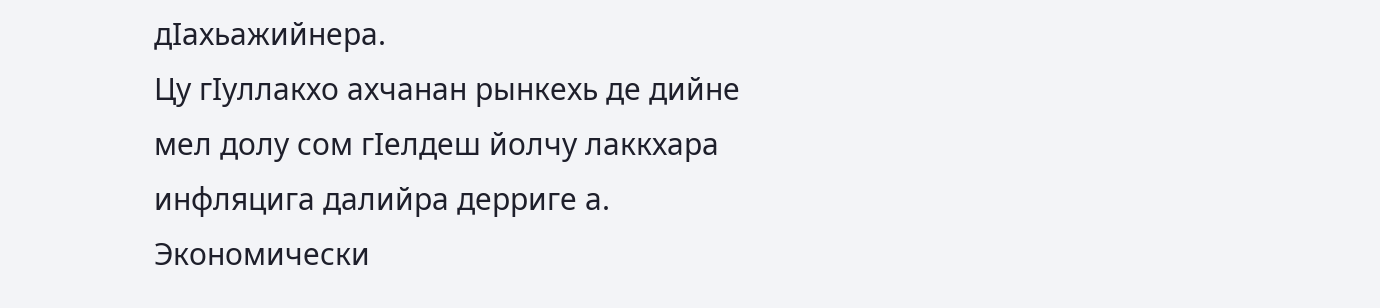дIахьажийнера.
Цу гIуллакхо ахчанан рынкехь де дийне мел долу сом гIелдеш йолчу лаккхара инфляцига далийра дерриге а.
Экономически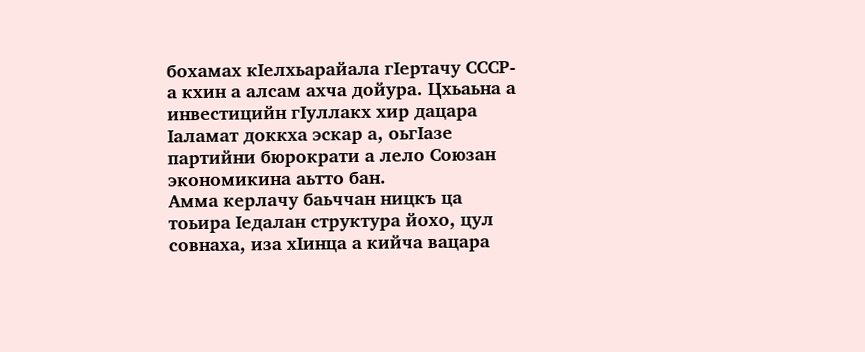бохамах кIелхьарайала гIертачу СССР-а кхин а алсам ахча дойура. Цхьаьна а инвестицийн гIуллакх хир дацара Iаламат доккха эскар а, оьгIазе партийни бюрократи а лело Союзан экономикина аьтто бан.
Амма керлачу баьччан ницкъ ца тоьира Iедалан структура йохо, цул совнаха, иза хIинца а кийча вацара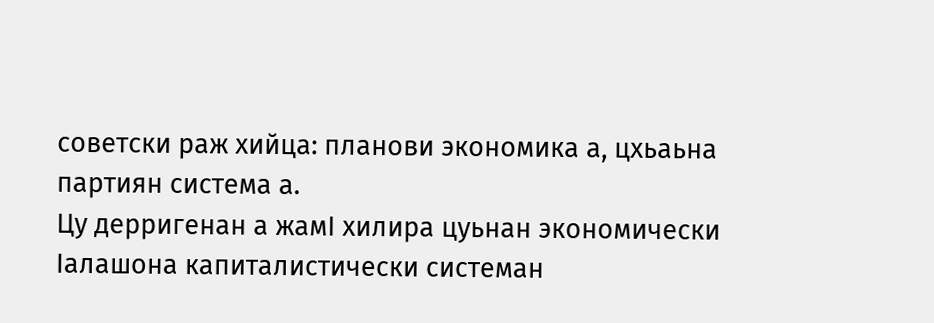советски раж хийца: планови экономика а, цхьаьна партиян система а.
Цу дерригенан а жамI хилира цуьнан экономически Iалашона капиталистически системан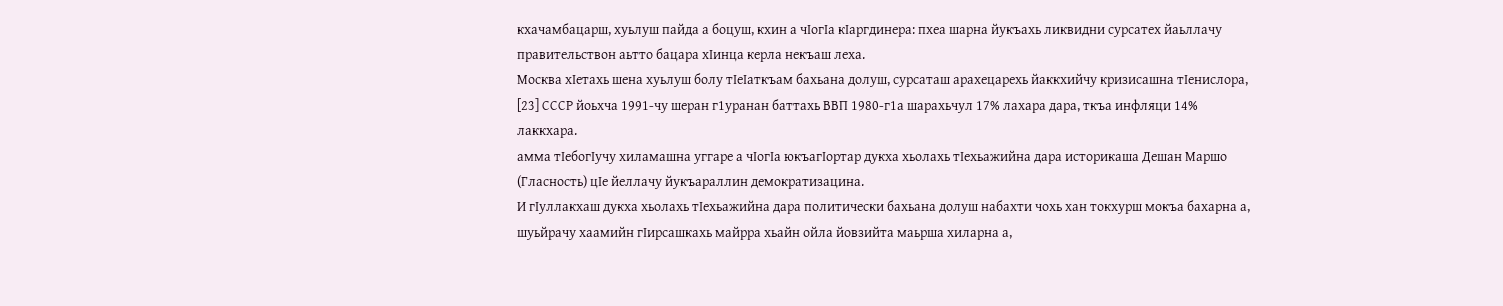кхачамбацарш, хуьлуш пайда а боцуш, кхин а чIогIа кIаргдинера: пхеа шарна йукъахь ликвидни сурсатех йаьллачу правительствон аьтто бацара хIинца керла некъаш леха.
Москва хIетахь шена хуьлуш болу тIеIаткъам бахьана долуш, сурсаташ арахецарехь йаккхийчу кризисашна тIенислора,
[23] СССР йоьхча 1991-чу шеран г1уранан баттахь ВВП 1980-г1а шарахьчул 17% лахара дара, ткъа инфляци 14% лаккхара.
амма тIебогIучу хиламашна уггаре а чIогIа юкъагIортар дукха хьолахь тIехьажийна дара историкаша Дешан Маршо (Гласность) цIе йеллачу йукъараллин демократизацина.
И гIуллакхаш дукха хьолахь тIехьажийна дара политически бахьана долуш набахти чохь хан токхурш мокъа бахарна а, шуьйрачу хаамийн гIирсашкахь майрра хьайн ойла йовзийта маьрша хиларна а,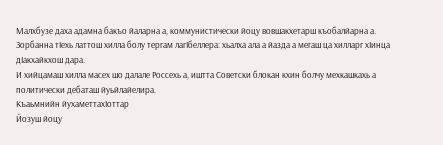Малхбузе даха адамна бакъо йаларна а, коммунистически йоцу вовшакхетарш къобалйарна а.
Зорбанна тIехь латтош хилла болу тергам лагIбеллера: хьалха ала а йазда а мегаш ца хилларг хIинца дIакхайкхош дара.
И хийцамаш хилла масех шо далале Россехь а, иштта Советски блокан кхин болчу мехкашкахь а политически дебаташ йуьйлайелира.
Къаьмнийн йухаметтахIоттар
Йозуш йоцу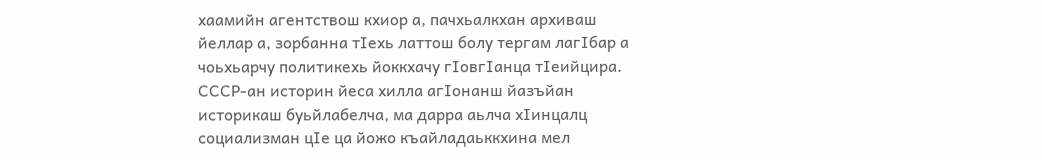хаамийн агентствош кхиор а, пачхьалкхан архиваш йеллар а, зорбанна тIехь латтош болу тергам лагIбар а чоьхьарчу политикехь йоккхачу гIовгIанца тIеийцира.
СССР-ан историн йеса хилла агIонанш йазъйан историкаш буьйлабелча, ма дарра аьлча хIинцалц социализман цIе ца йожо къайладаьккхина мел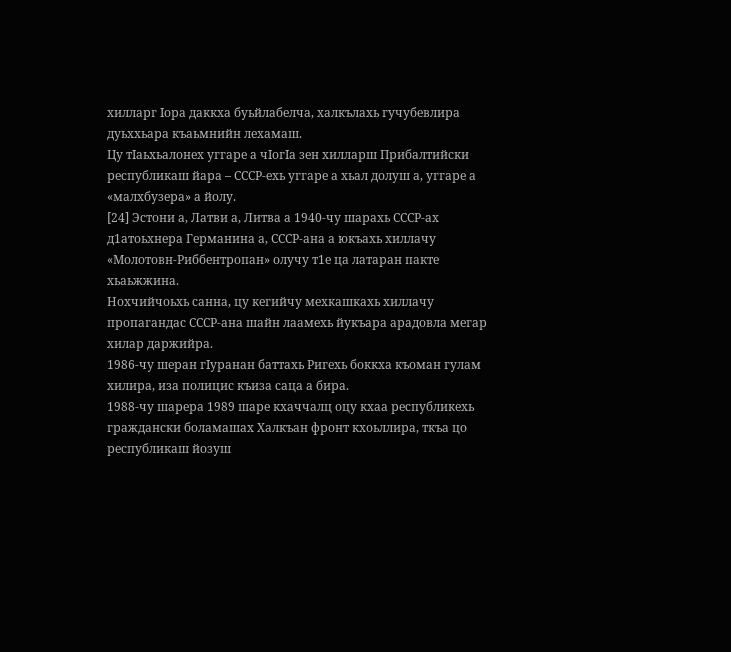хилларг Iора даккха буьйлабелча, халкълахь гучубевлира дуьххьара къаьмнийн лехамаш.
Цу тIаьхьалонех уггаре а чIогIа зен хилларш Прибалтийски республикаш йара – СССР-ехь уггаре а хьал долуш а, уггаре а «малхбузера» а йолу.
[24] Эстони а, Латви а, Литва а 1940-чу шарахь СССР-ах д1атоьхнера Германина а, СССР-ана а юкъахь хиллачу «Молотовн-Риббентропан» олучу т1е ца латаран пакте хьаьжжина.
Нохчийчоьхь санна, цу кегийчу мехкашкахь хиллачу пропагандас СССР-ана шайн лаамехь йукъара арадовла мегар хилар даржийра.
1986-чу шеран гIуранан баттахь Ригехь боккха къоман гулам хилира, иза полицис къиза саца а бира.
1988-чу шарера 1989 шаре кхаччалц оцу кхаа республикехь граждански боламашах Халкъан фронт кхоьллира, ткъа цо республикаш йозуш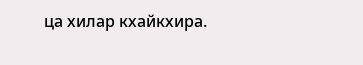ца хилар кхайкхира.